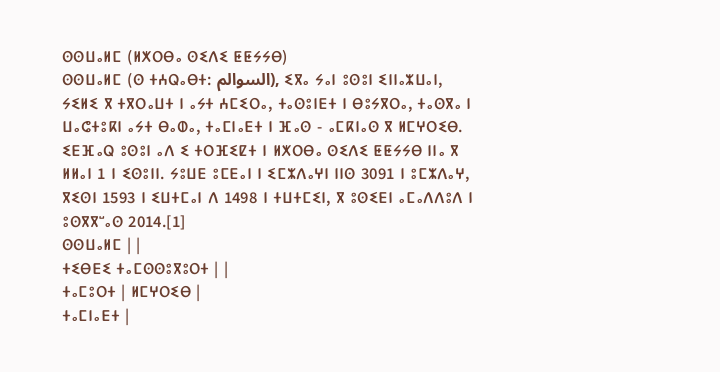ⵙⵙⵡⴰⵍⵎ (ⵍⵅⵔⴱⴰ ⵙⵉⴷⵉ ⵟⵟⵢⵢⴱ)
ⵙⵙⵡⴰⵍⵎ (ⵙ ⵜⵄⵕⴰⴱⵜ: السوالم), ⵉⴳⴰ ⵢⴰⵏ ⵓⵙⵓⵏ ⵉⵏⵏⴰⵣⵡⴰⵏ, ⵢⵉⵍⵉ ⴳ ⵜⴳⵔⴰⵡⵜ ⵏ ⴰⵢⵜ ⵄⵎⵉⵔⴰ, ⵜⴰⵙⵓⵏⴹⵜ ⵏ ⴱⵓⵢⴳⵔⴰ, ⵜⴰⵙⴳⴰ ⵏ ⵡⴰⵛⵜⵓⴽⵏ ⴰⵢⵜ ⴱⴰⵀⴰ, ⵜⴰⵎⵏⴰⴹⵜ ⵏ ⴼⴰⵙ - ⴰⵎⴽⵏⴰⵙ ⴳ ⵍⵎⵖⵔⵉⴱ. ⵉⴹⴼⴰⵕ ⵓⵙⵓⵏ ⴰⴷ ⵉ ⵜⵔⴼⵉⵇⵜ ⵏ ⵍⵅⵔⴱⴰ ⵙⵉⴷⵉ ⵟⵟⵢⵢⴱ ⵏⵏⴰ ⴳ ⵍⵍⴰⵏ 1 ⵏ ⵉⵙⵓⵏⵏ. ⵢⵓⵡⴹ ⵓⵎⴹⴰⵏ ⵏ ⵉⵎⵣⴷⴰⵖⵏ ⵏⵏⵙ 3091 ⵏ ⵓⵎⵣⴷⴰⵖ, ⴳⵉⵙⵏ 1593 ⵏ ⵉⵡⵜⵎⴰⵏ ⴷ 1498 ⵏ ⵜⵡⵜⵎⵉⵏ, ⴳ ⵓⵙⵉⴹⵏ ⴰⵎⴰⴷⴷⵓⴷ ⵏ ⵓⵙⴳⴳⵯⴰⵙ 2014.[1]
ⵙⵙⵡⴰⵍⵎ | |
ⵜⵉⴱⴹⵉ ⵜⴰⵎⵙⵙⵓⴳⵓⵔⵜ | |
ⵜⴰⵎⵓⵔⵜ | ⵍⵎⵖⵔⵉⴱ |
ⵜⴰⵎⵏⴰⴹⵜ |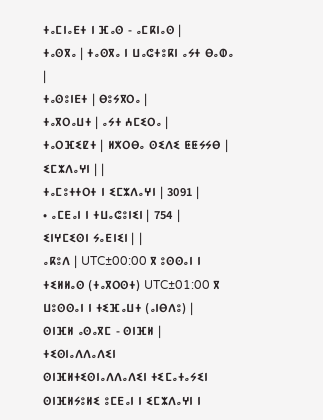ⵜⴰⵎⵏⴰⴹⵜ ⵏ ⴼⴰⵙ - ⴰⵎⴽⵏⴰⵙ |
ⵜⴰⵙⴳⴰ | ⵜⴰⵙⴳⴰ ⵏ ⵡⴰⵛⵜⵓⴽⵏ ⴰⵢⵜ ⴱⴰⵀⴰ |
ⵜⴰⵙⵓⵏⴹⵜ | ⴱⵓⵢⴳⵔⴰ |
ⵜⴰⴳⵔⴰⵡⵜ | ⴰⵢⵜ ⵄⵎⵉⵔⴰ |
ⵜⴰⵔⴼⵉⵇⵜ | ⵍⵅⵔⴱⴰ ⵙⵉⴷⵉ ⵟⵟⵢⵢⴱ |
ⵉⵎⵣⴷⴰⵖⵏ | |
ⵜⴰⵎⵓⵜⵜⵔⵜ ⵏ ⵉⵎⵣⴷⴰⵖⵏ | 3091 |
• ⴰⵎⴹⴰⵏ ⵏ ⵜⵡⴰⵛⵓⵏⵉⵏ | 754 |
ⵉⵏⵖⵎⵉⵙⵏ ⵢⴰⴹⵏⵉⵏ | |
ⴰⴽⵓⴷ | UTC±00:00 ⴳ ⵓⵙⵙⴰⵏ ⵏ ⵜⵉⵍⵍⴰⵙ (ⵜⴰⴳⵔⵙⵜ) UTC±01:00 ⴳ ⵡⵓⵙⵙⴰⵏ ⵏ ⵜⵉⴼⴰⵡⵜ (ⴰⵏⴱⴷⵓ) |
ⵙⵏⴼⵍ ⴰⵙⴰⴳⵎ - ⵙⵏⴼⵍ |
ⵜⵉⵙⵏⴰⴷⴷⴰⴷⵉⵏ
ⵙⵏⴼⵍⵜⵉⵙⵏⴰⴷⴷⴰⴷⵉⵏ ⵜⵉⵎⴰⵜⴰⵢⵉⵏ
ⵙⵏⴼⵍⵢⵓⵍⵉ ⵓⵎⴹⴰⵏ ⵏ ⵉⵎⵣⴷⴰⵖⵏ ⵏ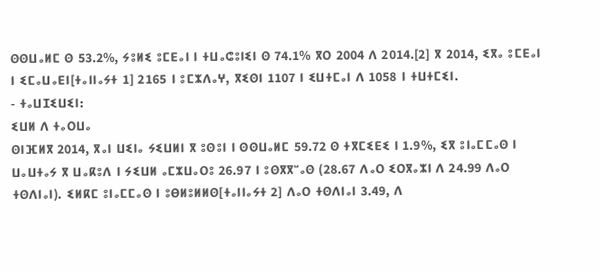ⵙⵙⵡⴰⵍⵎ ⵙ 53.2%, ⵢⵓⵍⵉ ⵓⵎⴹⴰⵏ ⵏ ⵜⵡⴰⵛⵓⵏⵉⵏ ⵙ 74.1% ⴳⵔ 2004 ⴷ 2014.[2] ⴳ 2014, ⵉⴳⴰ ⵓⵎⴹⴰⵏ ⵏ ⵉⵎⴰⵡⴰⴹⵏ[ⵜⴰⵏⵏⴰⵢⵜ 1] 2165 ⵏ ⵓⵎⵣⴷⴰⵖ, ⴳⵉⵙⵏ 1107 ⵏ ⵉⵡⵜⵎⴰⵏ ⴷ 1058 ⵏ ⵜⵡⵜⵎⵉⵏ.
- ⵜⴰⵡⵊⵉⵡⵉⵏ:
ⵉⵡⵍ ⴷ ⵜⴰⵔⵡⴰ
ⵙⵏⴼⵍⴳ 2014, ⴳⴰⵏ ⵡⵉⵏⴰ ⵢⵉⵡⵍⵏ ⴳ ⵓⵙⵓⵏ ⵏ ⵙⵙⵡⴰⵍⵎ 59.72 ⵙ ⵜⴳⵎⵉⴹⵉ ⵏ 1.9%, ⵉⴳ ⵓⵏⴰⵎⵎⴰⵙ ⵏ ⵡⴰⵡⵜⴰⵢ ⴳ ⵡⴰⴽⵓⴷ ⵏ ⵢⵉⵡⵍ ⴰⵎⵣⵡⴰⵔⵓ 26.97 ⵏ ⵓⵙⴳⴳⵯⴰⵙ (28.67 ⴷⴰⵔ ⵉⵔⴳⴰⵣⵏ ⴷ 24.99 ⴷⴰⵔ ⵜⵙⴷⵏⴰⵏ). ⵉⵍⴽⵎ ⵓⵏⴰⵎⵎⴰⵙ ⵏ ⵓⴱⵍⵓⵍⵍⵙ[ⵜⴰⵏⵏⴰⵢⵜ 2] ⴷⴰⵔ ⵜⵙⴷⵏⴰⵏ 3.49, ⴷ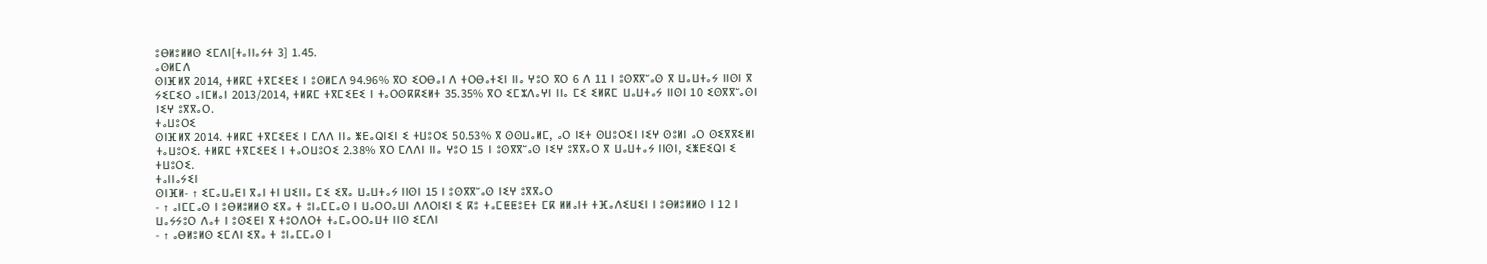ⵓⴱⵍⵓⵍⵍⵙ ⵉⵎⴷⵏ[ⵜⴰⵏⵏⴰⵢⵜ 3] 1.45.
ⴰⵙⵍⵎⴷ
ⵙⵏⴼⵍⴳ 2014, ⵜⵍⴽⵎ ⵜⴳⵎⵉⴹⵉ ⵏ ⵓⵙⵍⵎⴷ 94.96% ⴳⵔ ⵉⵔⴱⴰⵏ ⴷ ⵜⵔⴱⴰⵜⵉⵏ ⵏⵏⴰ ⵖⵓⵔ ⴳⵔ 6 ⴷ 11 ⵏ ⵓⵙⴳⴳⵯⴰⵙ ⴳ ⵡⴰⵡⵜⴰⵢ ⵏⵏⵙⵏ ⴳ ⵢⵉⵎⵉⵔ ⴰⵏⵎⵍⴰⵏ 2013/2014, ⵜⵍⴽⵎ ⵜⴳⵎⵉⴹⵉ ⵏ ⵜⴰⵔⵙⴽⴽⵉⵍⵜ 35.35% ⴳⵔ ⵉⵎⵣⴷⴰⵖⵏ ⵏⵏⴰ ⵎⵉ ⵉⵍⴽⵎ ⵡⴰⵡⵜⴰⵢ ⵏⵏⵙⵏ 10 ⵉⵙⴳⴳⵯⴰⵙⵏ ⵏⵉⵖ ⵓⴳⴳⴰⵔ.
ⵜⴰⵡⵓⵔⵉ
ⵙⵏⴼⵍⴳ 2014. ⵜⵍⴽⵎ ⵜⴳⵎⵉⴹⵉ ⵏ ⵎⴷⴷ ⵏⵏⴰ ⵥⴹⴰⵕⵏⵉⵏ ⵉ ⵜⵡⵓⵔⵉ 50.53% ⴳ ⵙⵙⵡⴰⵍⵎ, ⴰⵔ ⵏⵉⵜ ⵙⵡⵓⵔⵉⵏ ⵏⵉⵖ ⵙⵓⵍⵏ ⴰⵔ ⵙⵉⴳⴳⵉⵍⵏ ⵜⴰⵡⵓⵔⵉ. ⵜⵍⴽⵎ ⵜⴳⵎⵉⴹⵉ ⵏ ⵜⴰⵔⵡⵓⵔⵉ 2.38% ⴳⵔ ⵎⴷⴷⵏ ⵏⵏⴰ ⵖⵓⵔ 15 ⵏ ⵓⵙⴳⴳⵯⴰⵙ ⵏⵉⵖ ⵓⴳⴳⴰⵔ ⴳ ⵡⴰⵡⵜⴰⵢ ⵏⵏⵙⵏ, ⵉⵥⴹⵉⵕⵏ ⵉ ⵜⵡⵓⵔⵉ.
ⵜⴰⵏⵏⴰⵢⵉⵏ
ⵙⵏⴼⵍ- ↑ ⵉⵎⴰⵡⴰⴹⵏ ⴳⴰⵏ ⵜⵏ ⵡⵉⵏⵏⴰ ⵎⵉ ⵉⴳⴰ ⵡⴰⵡⵜⴰⵢ ⵏⵏⵙⵏ 15 ⵏ ⵓⵙⴳⴳⵯⴰⵙ ⵏⵉⵖ ⵓⴳⴳⴰⵔ
- ↑ ⴰⵏⵎⵎⴰⵙ ⵏ ⵓⴱⵍⵓⵍⵍⵙ ⵉⴳⴰ ⵜ ⵓⵏⴰⵎⵎⴰⵙ ⵏ ⵡⴰⵔⵔⴰⵡⵏ ⴷⴷⵔⵏⵉⵏ ⵉ ⴽⵓ ⵜⴰⵎⵟⵟⵓⴹⵜ ⵎⴽ ⵍⵍⴰⵏⵜ ⵜⴼⴰⴷⵉⵡⵉⵏ ⵏ ⵓⴱⵍⵓⵍⵍⵙ ⵏ 12 ⵏ ⵡⴰⵢⵢⵓⵔ ⴷⴰⵜ ⵏ ⵓⵙⵉⴹⵏ ⴳ ⵜⵓⵔⴷⵔⵜ ⵜⴰⵎⴰⵔⵔⴰⵡⵜ ⵏⵏⵙ ⵉⵎⴷⵏ
- ↑ ⴰⴱⵍⵓⵍⵙ ⵉⵎⴷⵏ ⵉⴳⴰ ⵜ ⵓⵏⴰⵎⵎⴰⵙ ⵏ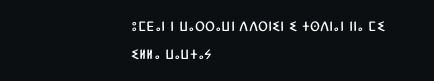ⵓⵎⴹⴰⵏ ⵏ ⵡⴰⵔⵔⴰⵡⵏ ⴷⴷⵔⵏⵉⵏ ⵉ ⵜⵙⴷⵏⴰⵏ ⵏⵏⴰ ⵎⵉ ⵉⵍⵍⴰ ⵡⴰⵡⵜⴰⵢ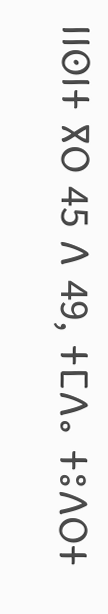ⵏⵏⵙⵏⵜ ⴳⵔ 45 ⴷ 49, ⵜⵎⴷⴰ ⵜⵓⴷⵔⵜ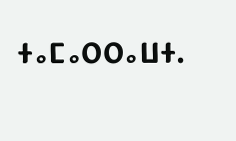ⵜⴰⵎⴰⵔⵔⴰⵡⵜ.